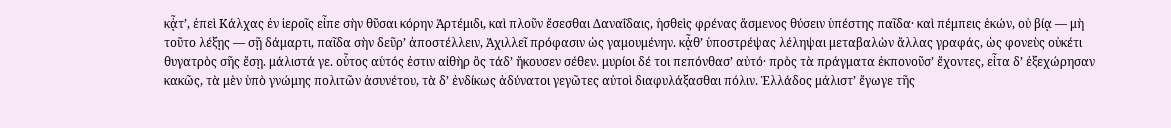κᾆτʼ, ἐπεὶ Κάλχας ἐν ἱεροῖς εἶπε σὴν θῦσαι κόρην Ἀρτέμιδι, καὶ πλοῦν ἔσεσθαι Δαναΐδαις, ἡσθεὶς φρένας ἄσμενος θύσειν ὑπέστης παῖδα· καὶ πέμπεις ἑκών, οὐ βίᾳ — μὴ τοῦτο λέξῃς — σῇ δάμαρτι, παῖδα σὴν δεῦρʼ ἀποστέλλειν, Ἀχιλλεῖ πρόφασιν ὡς γαμουμένην. κᾆθʼ ὑποστρέψας λέληψαι μεταβαλὼν ἄλλας γραφάς, ὡς φονεὺς οὐκέτι θυγατρὸς σῆς ἔσῃ. μάλιστά γε. οὗτος αὑτός ἐστιν αἰθὴρ ὃς τάδʼ ἤκουσεν σέθεν. μυρίοι δέ τοι πεπόνθασʼ αὐτό· πρὸς τὰ πράγματα ἐκπονοῦσʼ ἔχοντες, εἶτα δʼ ἐξεχώρησαν κακῶς, τὰ μὲν ὑπὸ γνώμης πολιτῶν ἀσυνέτου, τὰ δʼ ἐνδίκως ἀδύνατοι γεγῶτες αὐτοὶ διαφυλάξασθαι πόλιν. Ἑλλάδος μάλιστʼ ἔγωγε τῆς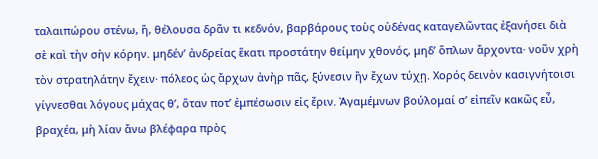ταλαιπώρου στένω, ἥ, θέλουσα δρᾶν τι κεδνόν, βαρβάρους τοὺς οὐδένας καταγελῶντας ἐξανήσει διὰ σὲ καὶ τὴν σὴν κόρην. μηδένʼ ἀνδρείας ἕκατι προστάτην θείμην χθονός, μηδʼ ὅπλων ἄρχοντα· νοῦν χρὴ τὸν στρατηλάτην ἔχειν· πόλεος ὡς ἄρχων ἀνὴρ πᾶς, ξύνεσιν ἢν ἔχων τύχῃ. Χορός δεινὸν κασιγνήτοισι γίγνεσθαι λόγους μάχας θʼ, ὅταν ποτʼ ἐμπέσωσιν εἰς ἔριν. Ἀγαμέμνων βούλομαί σʼ εἰπεῖν κακῶς εὖ, βραχέα, μὴ λίαν ἄνω βλέφαρα πρὸς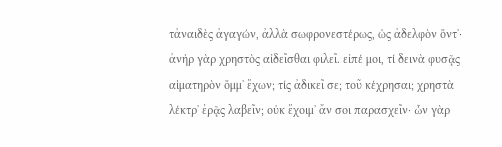τἀναιδὲς ἀγαγών, ἀλλὰ σωφρονεστέρως, ὡς ἀδελφὸν ὄντʼ· ἀνὴρ γὰρ χρηστὸς αἰδεῖσθαι φιλεῖ. εἰπέ μοι, τί δεινὰ φυσᾷς αἱματηρὸν ὄμμʼ ἔχων; τίς ἀδικεῖ σε; τοῦ κέχρησαι; χρηστὰ λέκτρʼ ἐρᾷς λαβεῖν; οὐκ ἔχοιμʼ ἄν σοι παρασχεῖν· ὧν γὰρ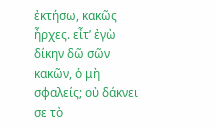ἐκτήσω, κακῶς ἦρχες. εἶτʼ ἐγὼ δίκην δῶ σῶν κακῶν, ὁ μὴ σφαλείς; οὐ δάκνει σε τὸ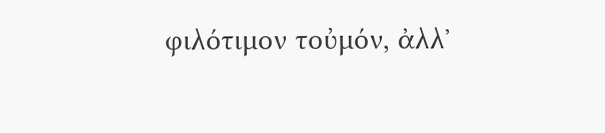φιλότιμον τοὐμόν, ἀλλʼ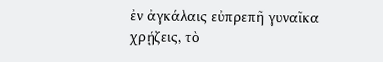ἐν ἀγκάλαις εὐπρεπῆ γυναῖκα χρῄζεις, τὸ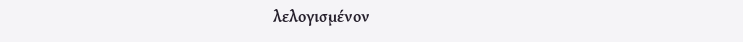λελογισμένον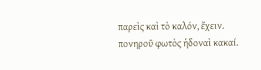παρεὶς καὶ τὸ καλόν, ἔχειν. πονηροῦ φωτὸς ἡδοναὶ κακαί.